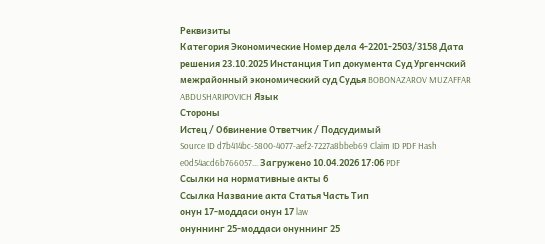Реквизиты
Категория Экономические Номер дела 4-2201-2503/3158 Дата решения 23.10.2025 Инстанция Тип документа Суд Ургенчский межрайонный экономический суд Судья BOBONAZAROV MUZAFFAR ABDUSHARIPOVICH Язык
Стороны
Истец / Обвинение Ответчик / Подсудимый
Source ID d7b414bc-5800-4077-aef2-7227a8bbeb69 Claim ID PDF Hash e0d54acd6b766057... Загружено 10.04.2026 17:06 PDF
Ссылки на нормативные акты 6
Ссылка Название акта Статья Часть Тип
онун 17-моддаси онун 17 law
онуннинг 25-моддаси онуннинг 25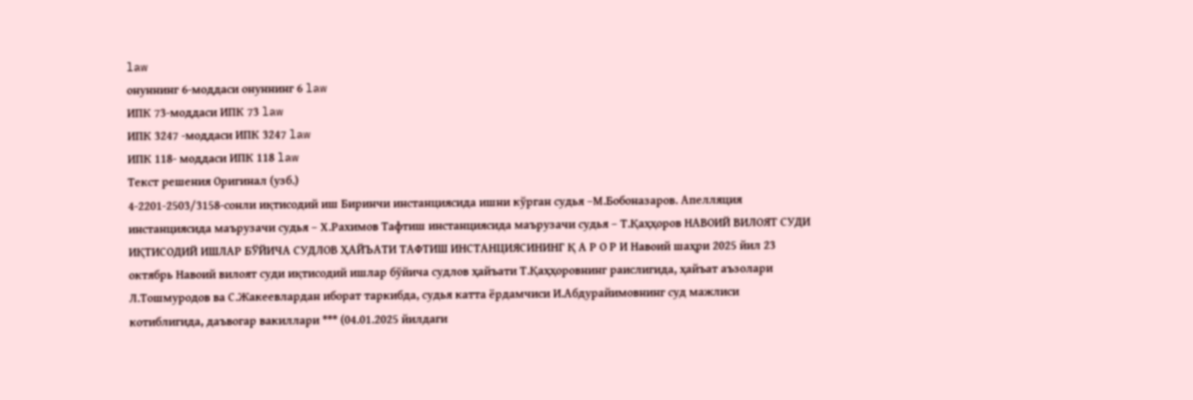law
онуннинг 6-моддаси онуннинг 6 law
ИПК 73-моддаси ИПК 73 law
ИПК 3247 -моддаси ИПК 3247 law
ИПК 118- моддаси ИПК 118 law
Текст решения Оригинал (узб.)
4-2201-2503/3158-сонли иқтисодий иш Биринчи инстанциясида ишни кўрган судья –М.Бобоназаров. Апелляция инстанциясида маърузачи судья – Х.Рахимов Тафтиш инстанциясида маърузачи судья – Т.Қаҳҳоров НАВОИЙ ВИЛОЯТ СУДИ ИҚТИСОДИЙ ИШЛАР БЎЙИЧА СУДЛОВ ҲАЙЪАТИ ТАФТИШ ИНСТАНЦИЯСИНИНГ Қ А Р О Р И Навоий шаҳри 2025 йил 23 октябрь Навоий вилоят суди иқтисодий ишлар бўйича судлов ҳайъати Т.Қаҳҳоровнинг раислигида, ҳайъат аъзолари Л.Тошмуродов ва С.Жакеевлардан иборат таркибда, судья катта ёрдамчиси И.Абдурайимовнинг суд мажлиси котиблигида, даъвогар вакиллари *** (04.01.2025 йилдаги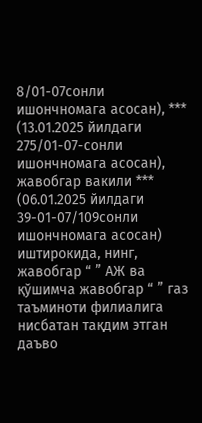8/01-07сонли ишончномага асосан), *** (13.01.2025 йилдаги 275/01-07-сонли ишончномага асосан), жавобгар вакили *** (06.01.2025 йилдаги 39-01-07/109сонли ишончномага асосан) иштирокида, нинг, жавобгар “ ” АЖ ва қўшимча жавобгар “ ” газ таъминоти филиалига нисбатан тақдим этган даъво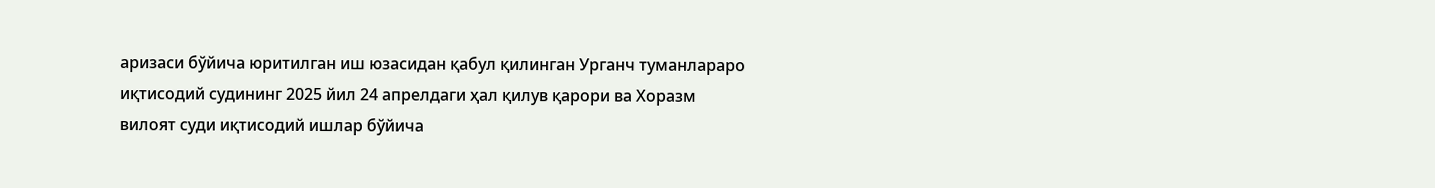аризаси бўйича юритилган иш юзасидан қабул қилинган Урганч туманлараро иқтисодий судининг 2025 йил 24 апрелдаги ҳал қилув қарори ва Хоразм вилоят суди иқтисодий ишлар бўйича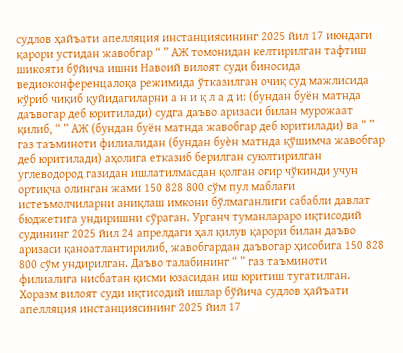судлов ҳайъати апелляция инстанциясининг 2025 йил 17 июндаги қарори устидан жавобгар “ ” АЖ томонидан келтирилган тафтиш шикояти бўйича ишни Навоий вилоят суди биносида ведиоконференцалоқа режимида ўтказилган очиқ суд мажлисида кўриб чиқиб қуйидагиларни а н и қ л а д и: (бундан буён матнда даъвогар деб юритилади) судга даъво аризаси билан мурожаат қилиб, “ ” АЖ (бундан буён матнда жавобгар деб юритилади) ва “ ” газ таъминоти филиалидан (бундан буѐн матнда қўшимча жавобгар деб юритилади) аҳолига етказиб берилган суюлтирилган углеводород газидан ишлатилмасдан қолган оғир чўкинди учун ортиқча олинган жами 150 828 800 сўм пул маблағи истеъмолчиларни аниқлаш имкони бўлмаганлиги сабабли давлат бюджетига ундиришни сўраган. Урганч туманлараро иқтисодий судининг 2025 йил 24 апрелдаги ҳал қилув қарори билан даъво аризаси қаноатлантирилиб, жавобгардан даъвогар ҳисобига 150 828 800 сўм ундирилган. Даъво талабининг “ ” газ таъминоти филиалига нисбатан қисми юзасидан иш юритиш тугатилган. Хоразм вилоят суди иқтисодий ишлар бўйича судлов ҳайъати апелляция инстанциясининг 2025 йил 17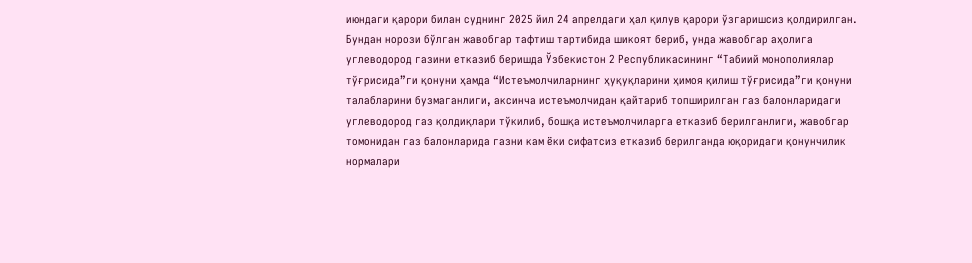июндаги қарори билан суднинг 2025 йил 24 апрелдаги ҳал қилув қарори ўзгаришсиз қолдирилган. Бундан норози бўлган жавобгар тафтиш тартибида шикоят бериб, унда жавобгар аҳолига углеводород газини етказиб беришда Ўзбекистон 2 Республикасининг “Табиий монополиялар тўғрисида”ги қонуни ҳамда “Истеъмолчиларнинг ҳуқуқларини ҳимоя қилиш тўғрисида”ги қонуни талабларини бузмаганлиги, аксинча истеъмолчидан қайтариб топширилган газ балонларидаги углеводород газ қолдиқлари тўкилиб, бошқа истеъмолчиларга етказиб берилганлиги, жавобгар томонидан газ балонларида газни кам ёки сифатсиз етказиб берилганда юқоридаги қонунчилик нормалари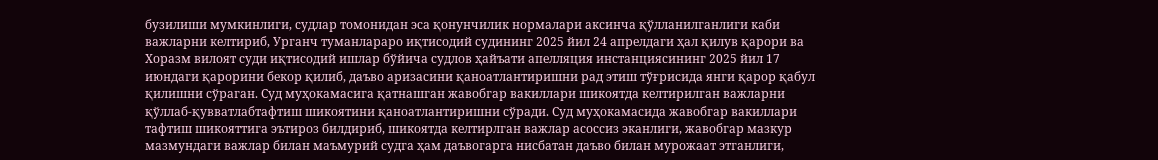бузилиши мумкинлиги, судлар томонидан эса қонунчилик нормалари аксинча қўлланилганлиги каби важларни келтириб, Урганч туманлараро иқтисодий судининг 2025 йил 24 апрелдаги ҳал қилув қарори ва Хоразм вилоят суди иқтисодий ишлар бўйича судлов ҳайъати апелляция инстанциясининг 2025 йил 17 июндаги қарорини бекор қилиб, даъво аризасини қаноатлантиришни рад этиш тўғрисида янги қарор қабул қилишни сўраган. Суд муҳокамасига қатнашган жавобгар вакиллари шикоятда келтирилган важларни қўллаб-қувватлабтафтиш шикоятини қаноатлантиришни сўради. Суд муҳокамасида жавобгар вакиллари тафтиш шикояттига эътироз билдириб, шикоятда келтирлган важлар асоссиз эканлиги, жавобгар мазкур мазмундаги важлар билан маъмурий судга ҳам даъвогарга нисбатан даъво билан мурожаат этганлиги,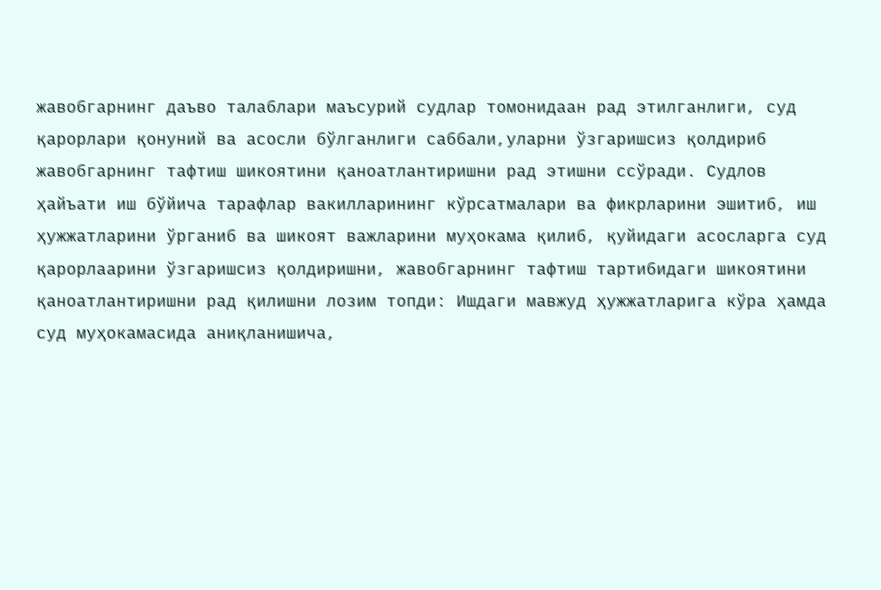жавобгарнинг даъво талаблари маъсурий судлар томонидаан рад этилганлиги, суд қарорлари қонуний ва асосли бўлганлиги саббали,уларни ўзгаришсиз қолдириб жавобгарнинг тафтиш шикоятини қаноатлантиришни рад этишни ссўради. Судлов ҳайъати иш бўйича тарафлар вакилларининг кўрсатмалари ва фикрларини эшитиб, иш ҳужжатларини ўрганиб ва шикоят важларини муҳокама қилиб, қуйидаги асосларга суд қарорлаарини ўзгаришсиз қолдиришни, жавобгарнинг тафтиш тартибидаги шикоятини қаноатлантиришни рад қилишни лозим топди: Ишдаги мавжуд ҳужжатларига кўра ҳамда суд муҳокамасида аниқланишича,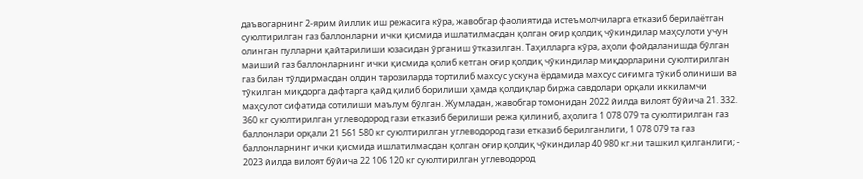даъвогарнинг 2-ярим йиллик иш режасига кўра, жавобгар фаолиятида истеъмолчиларга етказиб берилаётган суюлтирилган газ баллонларни ички қисмида ишлатилмасдан қолган оғир қолдиқ чўкиндилар маҳсулоти учун олинган пулларни қайтарилиши юзасидан ўрганиш ўтказилган. Таҳилларга кўра, аҳоли фойдаланишда бўлган маиший газ баллонларнинг ички қисмида қолиб кетган оғир қолдиқ чўкиндилар миқдорларини суюлтирилган газ билан тўлдирмасдан олдин тарозиларда тортилиб махсус ускуна ёрдамида махсус сиғимга тўкиб олиниши ва тўкилган миқдорга дафтарга қайд қилиб борилиши ҳамда қолдиқлар биржа савдолари орқали иккиламчи маҳсулот сифатида сотилиши маълум бўлган. Жумладан, жавобгар томонидан 2022 йилда вилоят бўйича 21. 332. 360 кг суюлтирилган углеводород гази етказиб берилиши режа қилиниб, аҳолига 1 078 079 та суюлтирилган газ баллонлари орқали 21 561 580 кг суюлтирилган углеводород гази етказиб берилганлиги, 1 078 079 та газ баллонларнинг ички қисмида ишлатилмасдан қолган оғир қолдиқ чўкиндилар 40 980 кг.ни ташкил қилганлиги; - 2023 йилда вилоят бўйича 22 106 120 кг суюлтирилган углеводород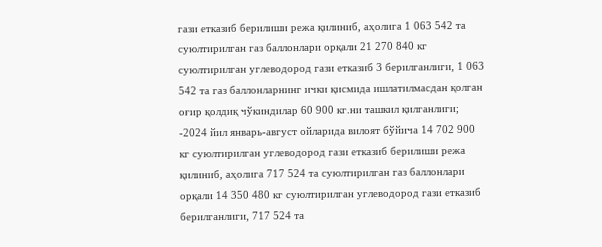гази етказиб берилиши режа қилиниб, аҳолига 1 063 542 та суюлтирилган газ баллонлари орқали 21 270 840 кг суюлтирилган углеводород гази етказиб 3 берилганлиги, 1 063 542 та газ баллонларнинг ички қисмида ишлатилмасдан қолган оғир қолдиқ чўкиндилар 60 900 кг.ни ташкил қилганлиги; -2024 йил январь-август ойларида вилоят бўйича 14 702 900 кг суюлтирилган углеводород гази етказиб берилиши режа қилиниб, аҳолига 717 524 та суюлтирилган газ баллонлари орқали 14 350 480 кг суюлтирилган углеводород гази етказиб берилганлиги, 717 524 та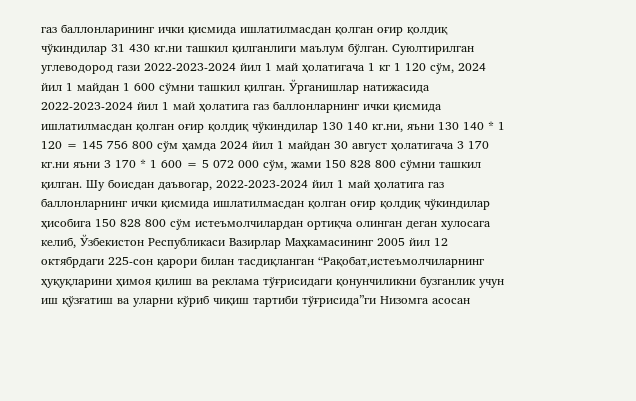газ баллонларининг ички қисмида ишлатилмасдан қолган оғир қолдиқ чўкиндилар 31 430 кг.ни ташкил қилганлиги маълум бўлган. Суюлтирилган углеводород гази 2022-2023-2024 йил 1 май ҳолатигача 1 кг 1 120 сўм, 2024 йил 1 майдан 1 600 сўмни ташкил қилган. Ўрганишлар натижасида 2022-2023-2024 йил 1 май ҳолатига газ баллонларнинг ички қисмида ишлатилмасдан қолган оғир қолдиқ чўкиндилар 130 140 кг.ни, яъни 130 140 * 1 120 = 145 756 800 сўм ҳамда 2024 йил 1 майдан 30 август ҳолатигача 3 170 кг.ни яъни 3 170 * 1 600 = 5 072 000 сўм, жами 150 828 800 сўмни ташкил қилган. Шу боисдан даъвогар, 2022-2023-2024 йил 1 май ҳолатига газ баллонларнинг ички қисмида ишлатилмасдан қолган оғир қолдиқ чўкиндилар ҳисобига 150 828 800 сўм истеъмолчилардан ортиқча олинган деган хулосага келиб, Ўзбекистон Республикаси Вазирлар Маҳкамасининг 2005 йил 12 октябрдаги 225-сон қарори билан тасдиқланган “Рақобат,истеъмолчиларнинг ҳуқуқларини ҳимоя қилиш ва реклама тўғрисидаги қонунчиликни бузганлик учун иш қўзғатиш ва уларни кўриб чиқиш тартиби тўғрисида”ги Низомга асосан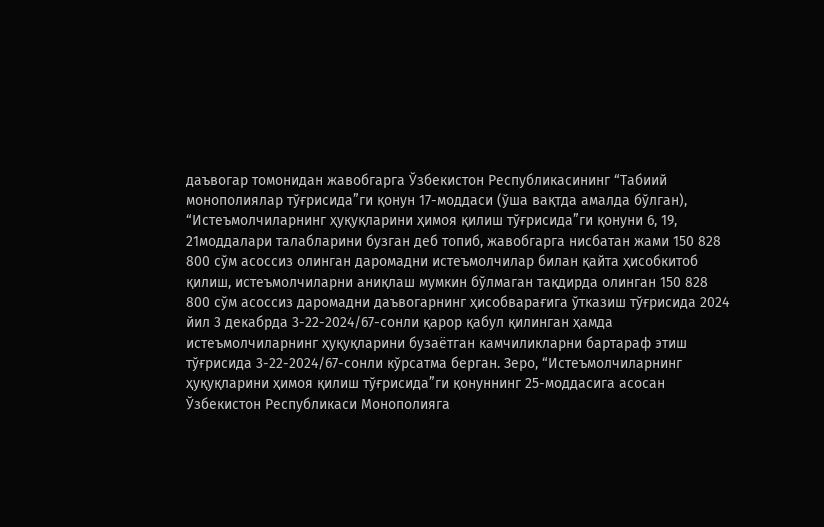даъвогар томонидан жавобгарга Ўзбекистон Республикасининг “Табиий монополиялар тўғрисида”ги қонун 17-моддаси (ўша вақтда амалда бўлган), “Истеъмолчиларнинг ҳуқуқларини ҳимоя қилиш тўғрисида”ги қонуни 6, 19, 21моддалари талабларини бузган деб топиб, жавобгарга нисбатан жами 150 828 800 сўм асоссиз олинган даромадни истеъмолчилар билан қайта ҳисобкитоб қилиш, истеъмолчиларни аниқлаш мумкин бўлмаган тақдирда олинган 150 828 800 сўм асоссиз даромадни даъвогарнинг ҳисобварағига ўтказиш тўғрисида 2024 йил 3 декабрда 3-22-2024/67-сонли қарор қабул қилинган ҳамда истеъмолчиларнинг ҳуқуқларини бузаётган камчиликларни бартараф этиш тўғрисида 3-22-2024/67-сонли кўрсатма берган. Зеро, “Истеъмолчиларнинг ҳуқуқларини ҳимоя қилиш тўғрисида”ги қонуннинг 25-моддасига асосан Ўзбекистон Республикаси Монополияга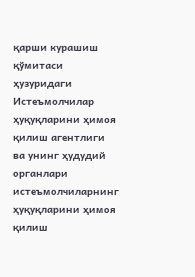қарши курашиш қўмитаси ҳузуридаги Истеъмолчилар ҳуқуқларини ҳимоя қилиш агентлиги ва унинг ҳудудий органлари истеъмолчиларнинг ҳуқуқларини ҳимоя қилиш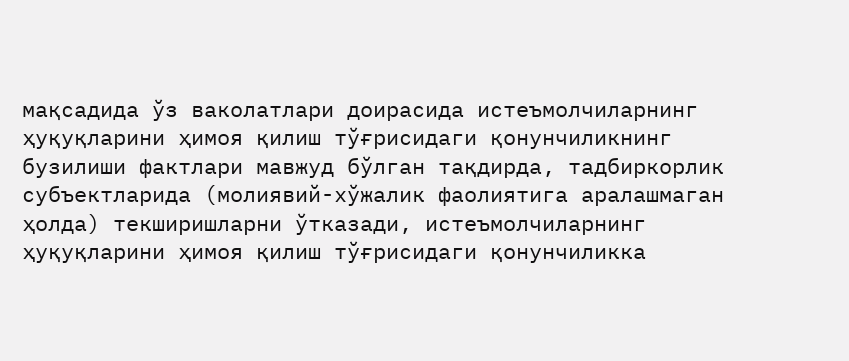мақсадида ўз ваколатлари доирасида истеъмолчиларнинг ҳуқуқларини ҳимоя қилиш тўғрисидаги қонунчиликнинг бузилиши фактлари мавжуд бўлган тақдирда, тадбиркорлик субъектларида (молиявий-хўжалик фаолиятига аралашмаган ҳолда) текширишларни ўтказади, истеъмолчиларнинг ҳуқуқларини ҳимоя қилиш тўғрисидаги қонунчиликка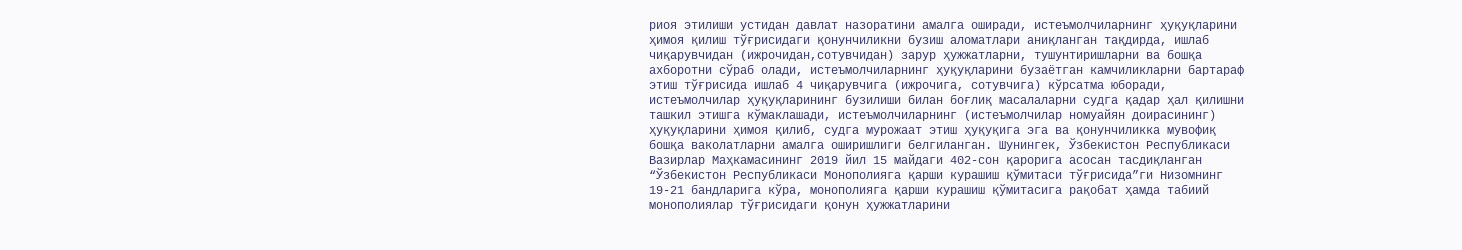риоя этилиши устидан давлат назоратини амалга оширади, истеъмолчиларнинг ҳуқуқларини ҳимоя қилиш тўғрисидаги қонунчиликни бузиш аломатлари аниқланган тақдирда, ишлаб чиқарувчидан (ижрочидан,сотувчидан) зарур ҳужжатларни, тушунтиришларни ва бошқа ахборотни сўраб олади, истеъмолчиларнинг ҳуқуқларини бузаётган камчиликларни бартараф этиш тўғрисида ишлаб 4 чиқарувчига (ижрочига, сотувчига) кўрсатма юборади, истеъмолчилар ҳуқуқларининг бузилиши билан боғлиқ масалаларни судга қадар ҳал қилишни ташкил этишга кўмаклашади, истеъмолчиларнинг (истеъмолчилар номуайян доирасининг) ҳуқуқларини ҳимоя қилиб, судга мурожаат этиш ҳуқуқига эга ва қонунчиликка мувофиқ бошқа ваколатларни амалга оширишлиги белгиланган. Шунингек, Ўзбекистон Республикаси Вазирлар Маҳкамасининг 2019 йил 15 майдаги 402-сон қарорига асосан тасдиқланган “Ўзбекистон Республикаси Монополияга қарши курашиш қўмитаси тўғрисида”ги Низомнинг 19-21 бандларига кўра, монополияга қарши курашиш қўмитасига рақобат ҳамда табиий монополиялар тўғрисидаги қонун ҳужжатларини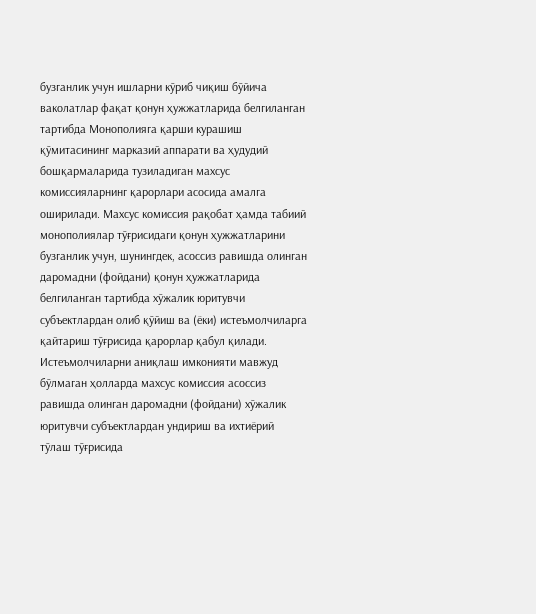бузганлик учун ишларни кўриб чиқиш бўйича ваколатлар фақат қонун ҳужжатларида белгиланган тартибда Монополияга қарши курашиш қўмитасининг марказий аппарати ва ҳудудий бошқармаларида тузиладиган махсус комиссияларнинг қарорлари асосида амалга оширилади. Махсус комиссия рақобат ҳамда табиий монополиялар тўғрисидаги қонун ҳужжатларини бузганлик учун, шунингдек, асоссиз равишда олинган даромадни (фойдани) қонун ҳужжатларида белгиланган тартибда хўжалик юритувчи субъектлардан олиб қўйиш ва (ёки) истеъмолчиларга қайтариш тўғрисида қарорлар қабул қилади. Истеъмолчиларни аниқлаш имконияти мавжуд бўлмаган ҳолларда махсус комиссия асоссиз равишда олинган даромадни (фойдани) хўжалик юритувчи субъектлардан ундириш ва ихтиёрий тўлаш тўғрисида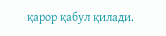қарор қабул қилади.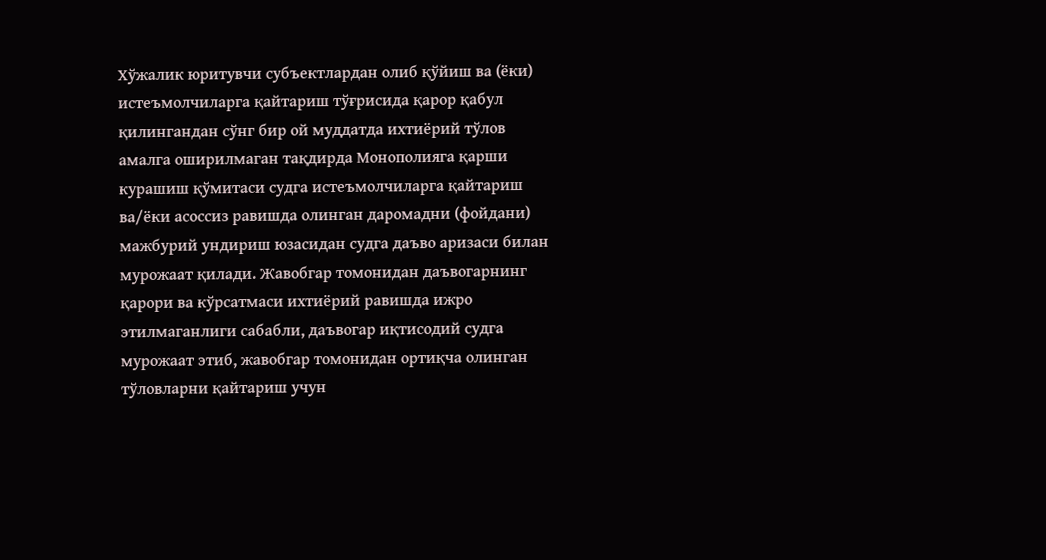Хўжалик юритувчи субъектлардан олиб қўйиш ва (ёки) истеъмолчиларга қайтариш тўғрисида қарор қабул қилингандан сўнг бир ой муддатда ихтиёрий тўлов амалга оширилмаган тақдирда Монополияга қарши курашиш қўмитаси судга истеъмолчиларга қайтариш ва/ёки асоссиз равишда олинган даромадни (фойдани) мажбурий ундириш юзасидан судга даъво аризаси билан мурожаат қилади. Жавобгар томонидан даъвогарнинг қарори ва кўрсатмаси ихтиёрий равишда ижро этилмаганлиги сабабли, даъвогар иқтисодий судга мурожаат этиб, жавобгар томонидан ортиқча олинган тўловларни қайтариш учун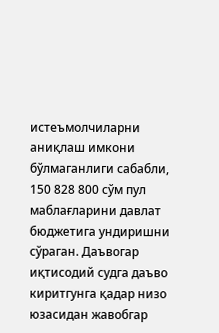истеъмолчиларни аниқлаш имкони бўлмаганлиги сабабли, 150 828 800 сўм пул маблағларини давлат бюджетига ундиришни сўраган. Даъвогар иқтисодий судга даъво киритгунга қадар низо юзасидан жавобгар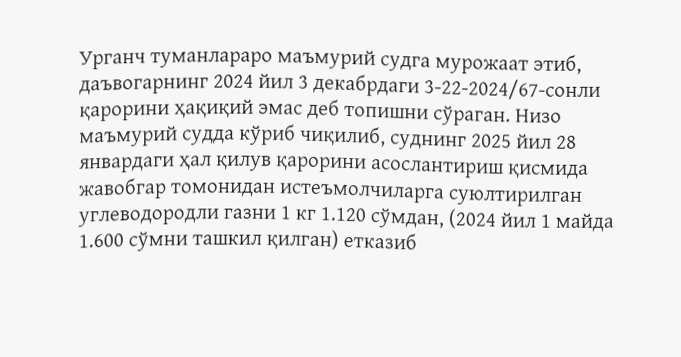Урганч туманлараро маъмурий судга мурожаат этиб, даъвогарнинг 2024 йил 3 декабрдаги 3-22-2024/67-сонли қарорини ҳақиқий эмас деб топишни сўраган. Низо маъмурий судда кўриб чиқилиб, суднинг 2025 йил 28 январдаги ҳал қилув қарорини асослантириш қисмида жавобгар томонидан истеъмолчиларга суюлтирилган углеводородли газни 1 кг 1.120 сўмдан, (2024 йил 1 майда 1.600 сўмни ташкил қилган) етказиб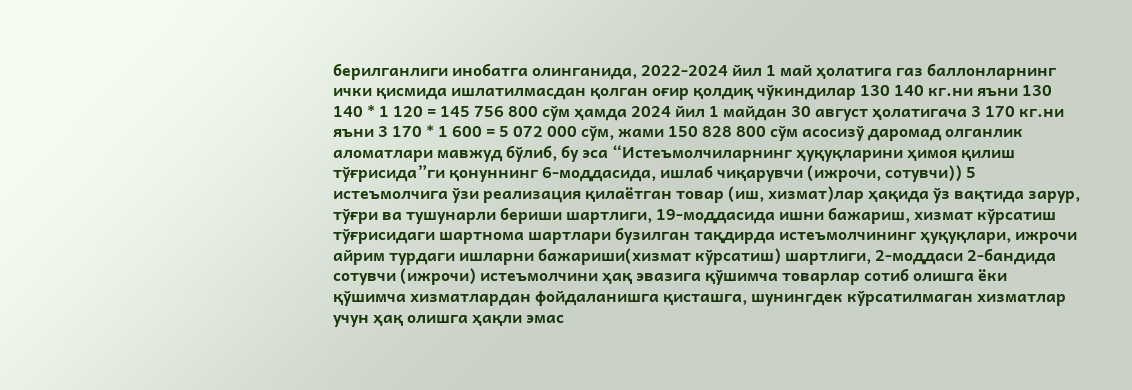берилганлиги инобатга олинганида, 2022-2024 йил 1 май ҳолатига газ баллонларнинг ички қисмида ишлатилмасдан қолган оғир қолдиқ чўкиндилар 130 140 кг.ни яъни 130 140 * 1 120 = 145 756 800 сўм ҳамда 2024 йил 1 майдан 30 август ҳолатигача 3 170 кг.ни яъни 3 170 * 1 600 = 5 072 000 сўм, жами 150 828 800 сўм асосизў даромад олганлик аломатлари мавжуд бўлиб, бу эса “Истеъмолчиларнинг ҳуқуқларини ҳимоя қилиш тўғрисида”ги қонуннинг 6-моддасида, ишлаб чиқарувчи (ижрочи, сотувчи)) 5 истеъмолчига ўзи реализация қилаётган товар (иш, хизмат)лар ҳақида ўз вақтида зарур, тўғри ва тушунарли бериши шартлиги, 19-моддасида ишни бажариш, хизмат кўрсатиш тўғрисидаги шартнома шартлари бузилган тақдирда истеъмолчининг ҳуқуқлари, ижрочи айрим турдаги ишларни бажариши(хизмат кўрсатиш) шартлиги, 2-моддаси 2-бандида сотувчи (ижрочи) истеъмолчини ҳақ эвазига қўшимча товарлар сотиб олишга ёки қўшимча хизматлардан фойдаланишга қисташга, шунингдек кўрсатилмаган хизматлар учун ҳақ олишга ҳақли эмас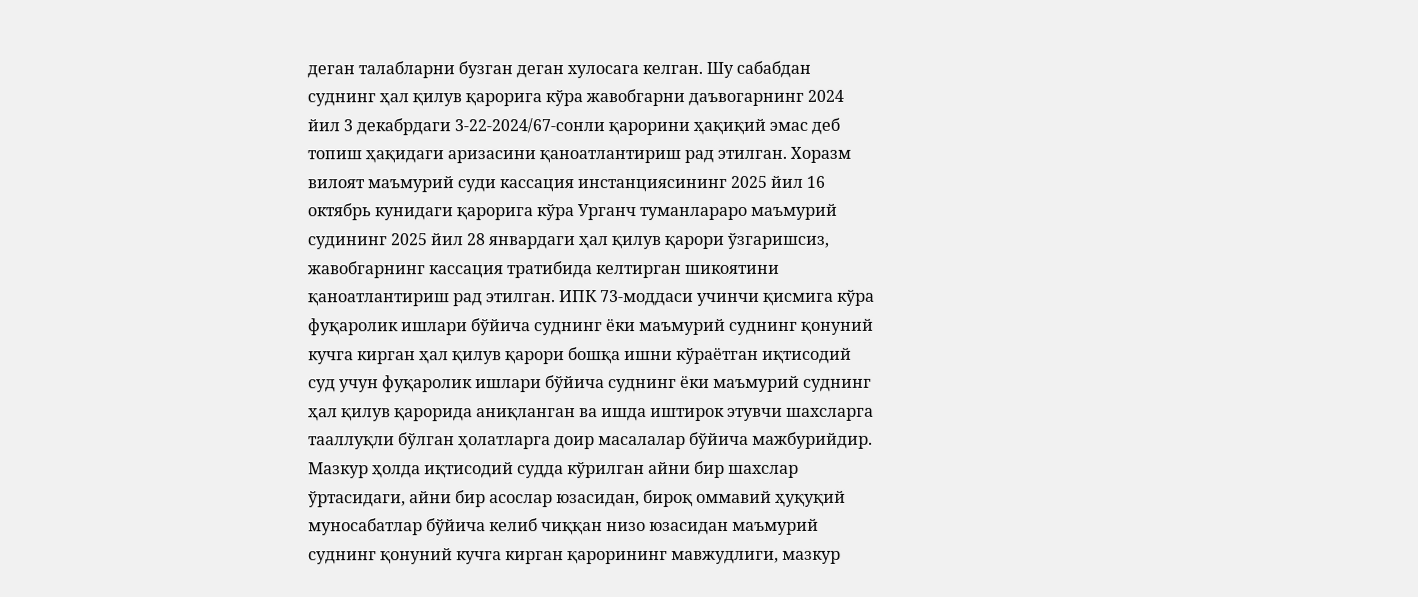деган талабларни бузган деган хулосага келган. Шу сабабдан суднинг ҳал қилув қарорига кўра жавобгарни даъвогарнинг 2024 йил 3 декабрдаги 3-22-2024/67-сонли қарорини ҳақиқий эмас деб топиш ҳақидаги аризасини қаноатлантириш рад этилган. Хоразм вилоят маъмурий суди кассация инстанциясининг 2025 йил 16 октябрь кунидаги қарорига кўра Урганч туманлараро маъмурий судининг 2025 йил 28 январдаги ҳал қилув қарори ўзгаришсиз, жавобгарнинг кассация тратибида келтирган шикоятини қаноатлантириш рад этилган. ИПК 73-моддаси учинчи қисмига кўра фуқаролик ишлари бўйича суднинг ёки маъмурий суднинг қонуний кучга кирган ҳал қилув қарори бошқа ишни кўраётган иқтисодий суд учун фуқаролик ишлари бўйича суднинг ёки маъмурий суднинг ҳал қилув қарорида аниқланган ва ишда иштирок этувчи шахсларга тааллуқли бўлган ҳолатларга доир масалалар бўйича мажбурийдир. Мазкур ҳолда иқтисодий судда кўрилган айни бир шахслар ўртасидаги, айни бир асослар юзасидан, бироқ оммавий ҳуқуқий муносабатлар бўйича келиб чиққан низо юзасидан маъмурий суднинг қонуний кучга кирган қарорининг мавжудлиги, мазкур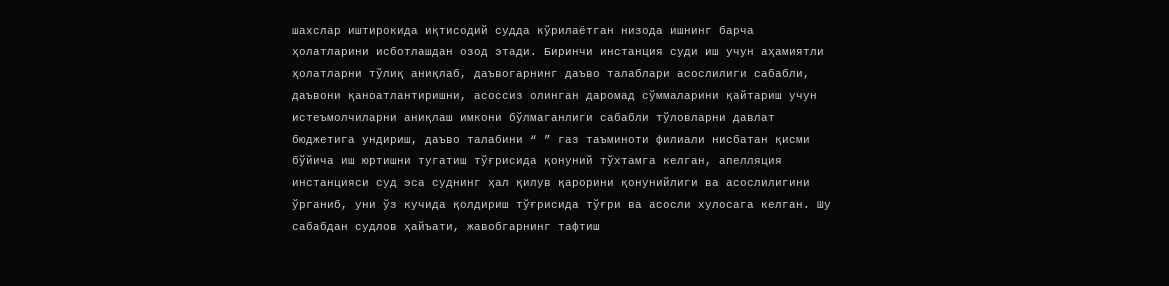шахслар иштирокида иқтисодий судда кўрилаётган низода ишнинг барча ҳолатларини исботлашдан озод этади. Биринчи инстанция суди иш учун аҳамиятли ҳолатларни тўлиқ аниқлаб, даъвогарнинг даъво талаблари асослилиги сабабли, даъвони қаноатлантиришни, асоссиз олинган даромад сўммаларини қайтариш учун истеъмолчиларни аниқлаш имкони бўлмаганлиги сабабли тўловларни давлат бюджетига ундириш, даъво талабини “ ” газ таъминоти филиали нисбатан қисми бўйича иш юртишни тугатиш тўғрисида қонуний тўхтамга келган, апелляция инстанцияси суд эса суднинг ҳал қилув қарорини қонунийлиги ва асослилигини ўрганиб, уни ўз кучида қолдириш тўғрисида тўғри ва асосли хулосага келган. Шу сабабдан судлов ҳайъати, жавобгарнинг тафтиш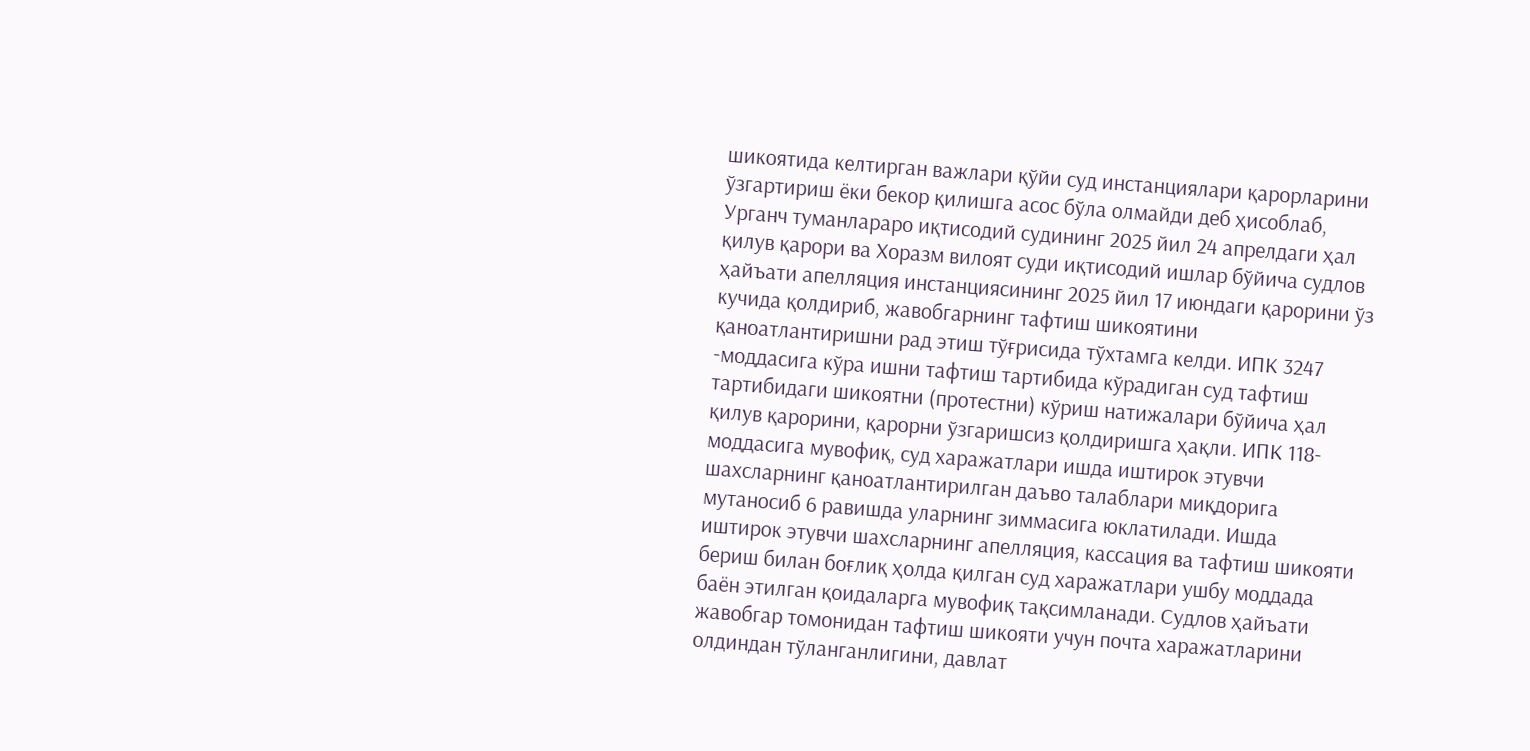шикоятида келтирган важлари қўйи суд инстанциялари қарорларини ўзгартириш ёки бекор қилишга асос бўла олмайди деб ҳисоблаб, Урганч туманлараро иқтисодий судининг 2025 йил 24 апрелдаги ҳал қилув қарори ва Хоразм вилоят суди иқтисодий ишлар бўйича судлов ҳайъати апелляция инстанциясининг 2025 йил 17 июндаги қарорини ўз кучида қолдириб, жавобгарнинг тафтиш шикоятини қаноатлантиришни рад этиш тўғрисида тўхтамга келди. ИПК 3247 -моддасига кўра ишни тафтиш тартибида кўрадиган суд тафтиш тартибидаги шикоятни (протестни) кўриш натижалари бўйича ҳал қилув қарорини, қарорни ўзгаришсиз қолдиришга ҳақли. ИПК 118- моддасига мувофиқ, суд харажатлари ишда иштирок этувчи шахсларнинг қаноатлантирилган даъво талаблари миқдорига мутаносиб 6 равишда уларнинг зиммасига юклатилади. Ишда иштирок этувчи шахсларнинг апелляция, кассация ва тафтиш шикояти бериш билан боғлиқ ҳолда қилган суд харажатлари ушбу моддада баён этилган қоидаларга мувофиқ тақсимланади. Судлов ҳайъати жавобгар томонидан тафтиш шикояти учун почта харажатларини олдиндан тўланганлигини, давлат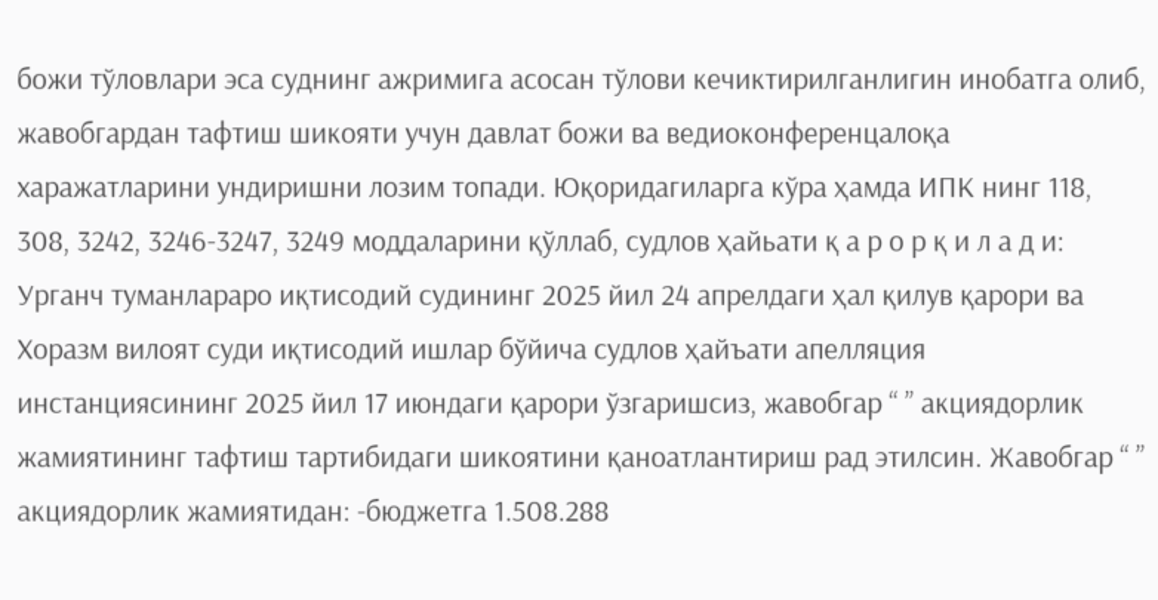божи тўловлари эса суднинг ажримига асосан тўлови кечиктирилганлигин инобатга олиб, жавобгардан тафтиш шикояти учун давлат божи ва ведиоконференцалоқа харажатларини ундиришни лозим топади. Юқоридагиларга кўра ҳамда ИПК нинг 118, 308, 3242, 3246-3247, 3249 моддаларини қўллаб, судлов ҳайьати қ а р о р қ и л а д и: Урганч туманлараро иқтисодий судининг 2025 йил 24 апрелдаги ҳал қилув қарори ва Хоразм вилоят суди иқтисодий ишлар бўйича судлов ҳайъати апелляция инстанциясининг 2025 йил 17 июндаги қарори ўзгаришсиз, жавобгар “ ” акциядорлик жамиятининг тафтиш тартибидаги шикоятини қаноатлантириш рад этилсин. Жавобгар “ ” акциядорлик жамиятидан: -бюджетга 1.508.288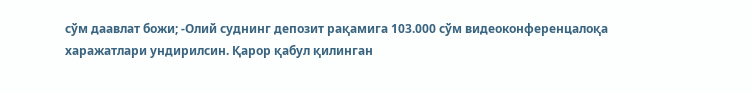сўм даавлат божи; -Олий суднинг депозит рақамига 103.000 сўм видеоконференцалоқа харажатлари ундирилсин. Қарор қабул қилинган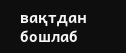вақтдан бошлаб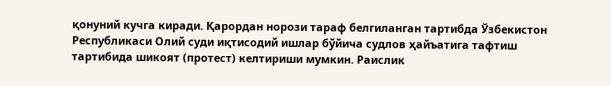қонуний кучга киради. Қарордан норози тараф белгиланган тартибда Ўзбекистон Республикаси Олий суди иқтисодий ишлар бўйича судлов ҳайъатига тафтиш тартибида шикоят (протест) келтириши мумкин. Раислик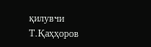қилувчи Т.Қаҳҳоров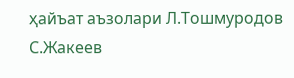ҳайъат аъзолари Л.Тошмуродов С.Жакеев